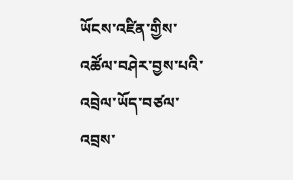ཡོངས་འཛིན་གྱིས་འཚོལ་བཤེར་བྱས་པའི་འབྲེལ་ཡོད་བཙལ་འབྲས་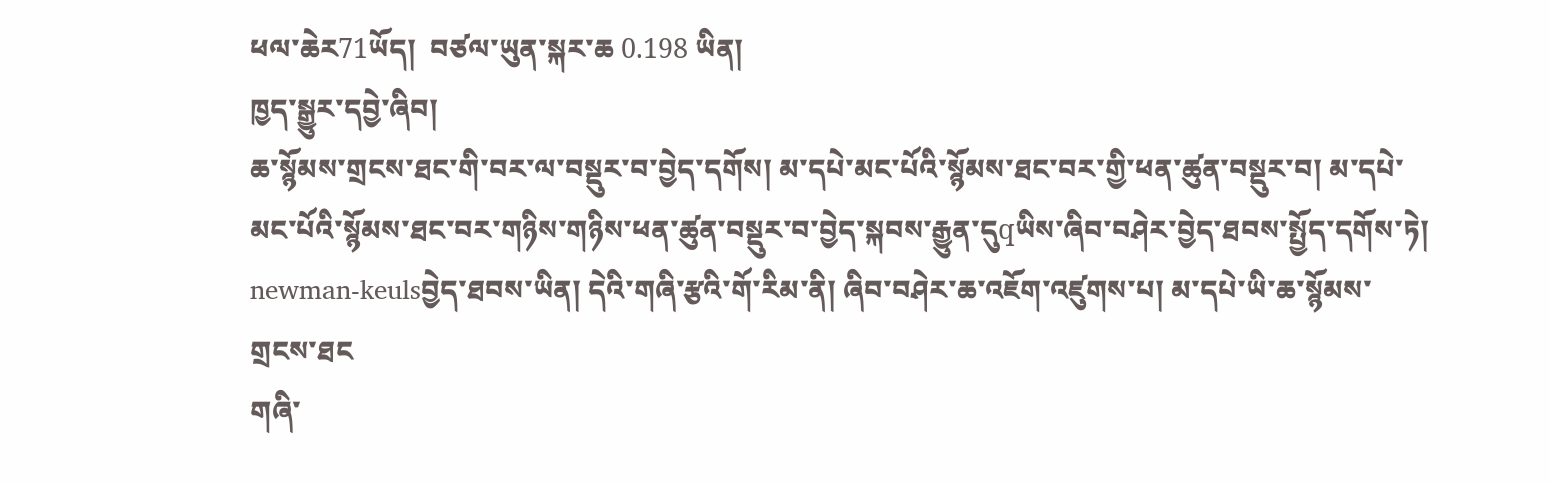ཕལ་ཆེར71ཡོད།  བཙལ་ཡུན་སྐར་ཆ 0.198 ཡིན།
ཁྱད་སྒྱུར་དབྱེ་ཞིབ།
ཆ་སྙོམས་གྲངས་ཐང་གི་བར་ལ་བསྡུར་བ་བྱེད་དགོས། མ་དཔེ་མང་པོའི་སྙོམས་ཐང་བར་གྱི་ཕན་ཚུན་བསྡུར་བ། མ་དཔེ་མང་པོའི་སྙོམས་ཐང་བར་གཉིས་གཉིས་ཕན་ཚུན་བསྡུར་བ་བྱེད་སྐབས་རྒྱུན་དུqཡིས་ཞིབ་བཤེར་བྱེད་ཐབས་སྤྱོད་དགོས་ཏེ། newman-keulsབྱེད་ཐབས་ཡིན། དེའི་གཞི་རྩའི་གོ་རིམ་ནི། ཞིབ་བཤེར་ཆ་འཇོག་འཛུགས་པ། མ་དཔེ་ཡི་ཆ་སྙོམས་གྲངས་ཐང
གཞི་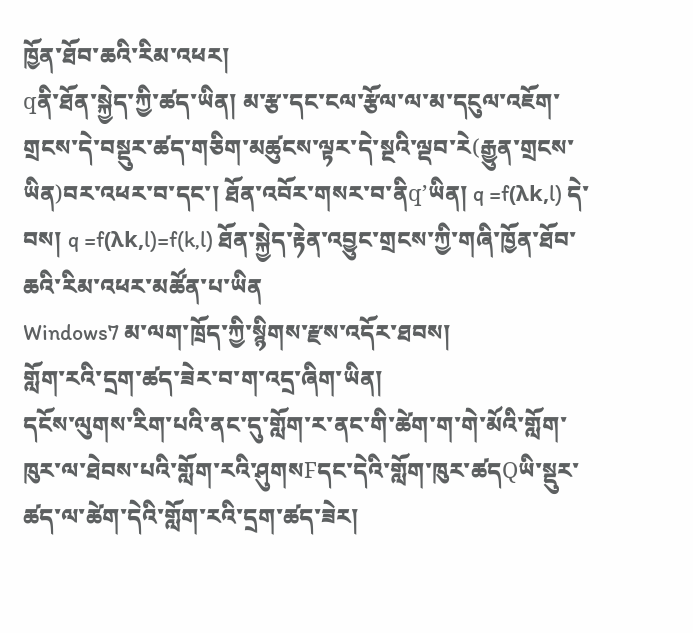ཁྱོན་ཐོབ་ཆའི་རིམ་འཕར།
qནི་ཐོན་སྐྱེད་ཀྱི་ཚད་ཡིན། མ་རྩ་དང་ངལ་རྩོལ་ལ་མ་དངུལ་འཇོག་གྲངས་དེ་བསྡུར་ཚད་གཅིག་མཚུངས་ལྟར་དེ་སྔའི་ལྡབ་རེ(རྒྱུན་གྲངས་ཡིན)བར་འཕར་བ་དང་། ཐོན་འབོར་གསར་བ་ནིq’ཡིན། q =f(λk,l) དེ་བས། q =f(λk,l)=f(k,l) ཐོན་སྐྱེད་རྟེན་འབྱུང་གྲངས་ཀྱི་གཞི་ཁྱོན་ཐོབ་ཆའི་རིམ་འཕར་མཚོན་པ་ཡིན
Windows7 མ་ལག་ཁྲོད་ཀྱི་སྙིགས་རྫས་འདོར་ཐབས།
གློག་རའི་དྲག་ཚད་ཟེར་བ་ག་འདྲ་ཞིག་ཡིན།
དངོས་ལུགས་རིག་པའི་ནང་དུ་གློག་ར་ནང་གི་ཚེག་ག་གེ་མོའི་གློག་ཁུར་ལ་ཐེབས་པའི་གློག་རའི་ཤུགསFདང་དེའི་གློག་ཁུར་ཚདQཡི་སྡུར་ཚད་ལ་ཚེག་དེའི་གློག་རའི་དྲག་ཚད་ཟེར།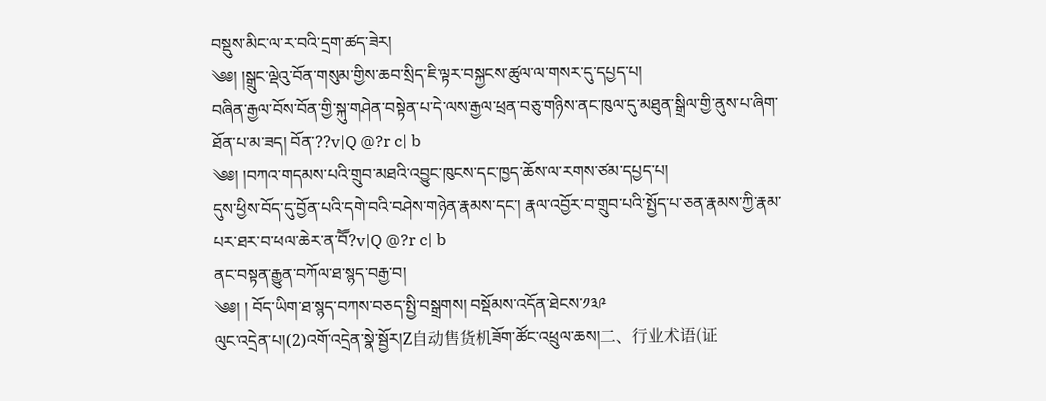བསྡུས་མིང་ལ་ར་བའི་དྲག་ཚད་ཟེར།
༄༅། །སྒྲུང་ལྡེའུ་བོན་གསུམ་གྱིས་ཆབ་སྲིད་ཇི་ལྟར་བསྐྱངས་ཚུལ་ལ་གསར་དུ་དཔྱད་པ།
བཞིན་རྒྱལ་བོས་བོན་གྱི་སྐུ་གཤེན་བསྟེན་པ་དེ་ལས་རྒྱལ་ཕྲན་བཅུ་གཉིས་ནང་ཁུལ་དུ་མཐུན་སྒྲིལ་གྱི་ནུས་པ་ཞིག་ཐོན་པ་མ་ཟད། བོན་??v|Q @?r c| b
༄༅། །བཀའ་གདམས་པའི་གྲུབ་མཐའི་འབྱུང་ཁུངས་དང་ཁྱད་ཆོས་ལ་རགས་ཙམ་དཔྱད་པ།
དུས་ཕྱིས་བོད་དུ་བྱོན་པའི་དགེ་བའི་བཤེས་གཉེན་རྣམས་དང་། རྣལ་འབྱོར་བ་གྲུབ་པའི་སྤྱོད་པ་ཅན་རྣམས་ཀྱི་རྣམ་པར་ཐར་བ་ཕལ་ཆེར་ན་བཽ?v|Q @?r c| b
ནང་བསྟན་རྒྱུན་བཀོལ་ཐ་སྙད་བརྒྱ་བ།
༄༅། ། བོད་ཡིག་ཐ་སྙད་བཀས་བཅད་སྤྱི་བསྒྲགས། བསྡོམས་འདོན་ཐེངས་༡༣༩
ལུང་འདྲེན་པ།(2)འགོ་འདྲེན་སྣེ་སྦྱོར།Z自动售货机ཟོག་ཚོང་འཕྲུལ་ཆས།二、行业术语(证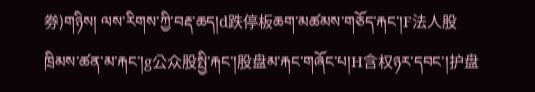券)གཉིས། ལས་རིགས་ཀྱི་བརྡ་ཆད།d跌停板ཆག་མཚམས་གཅོད་རྐང་།F法人股ཁྲིམས་ཚན་མ་རྐང་།g公众股སྤྱི་རྐང་།股盘མ་རྐང་གཞོང་པ།H含权ཉར་དབང་།护盘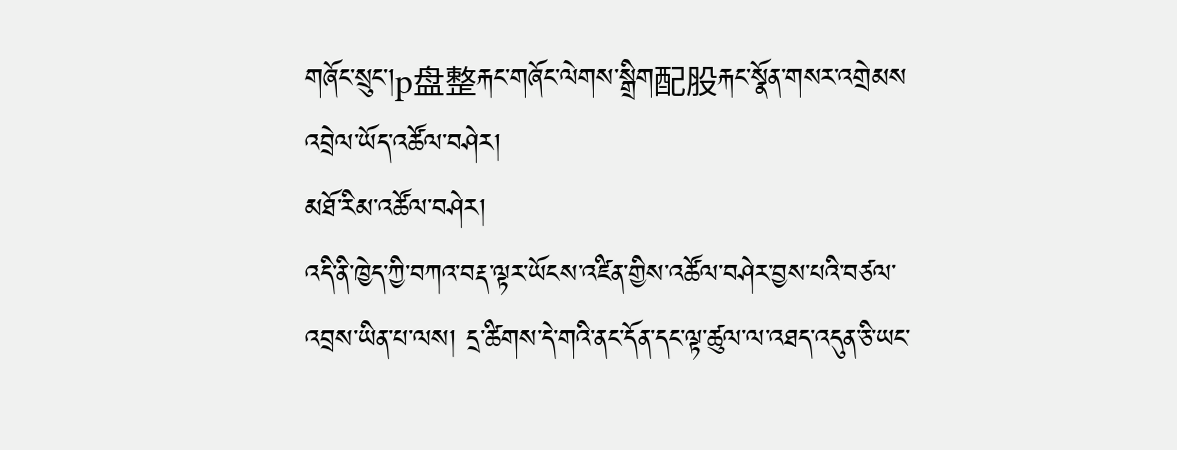གཞོང་སྲུང་།p盘整རྐང་གཞོང་ལེགས་སྒྲིག配股རྐང་སྣོན་གསར་འགྲེམས
འབྲེལ་ཡོད་འཚོལ་བཤེར།
མཐོ་རིམ་འཚོལ་བཤེར།
འདི་ནི་ཁྱེད་ཀྱི་བཀའ་བརྡ་ལྟར་ཡོངས་འཛིན་གྱིས་འཚོལ་བཤེར་བྱས་པའི་བཙལ་འབྲས་ཡིན་པ་ལས། དྲ་ཚིགས་དེ་གའི་ནང་དོན་དང་ལྟ་ཚུལ་ལ་འཐད་འདུན་ཅི་ཡང་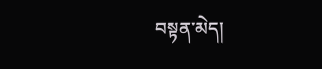བསྟན་མེད།